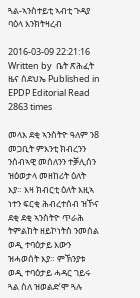ጓል-ኣንስተይቲ ኣብቲ ጉዳያ ባዕላ እንክትዛረብ

2016-03-09 22:21:16 Written by  ቤት ጽሕፈት ዜና ሰደህኤ Published in EPDP Editorial Read 2863 times

መላእ ደቂ ኣንስትዮ ዓለም ን8 መጋቢት ምእንቲ ክብረንን ንሰብኣዊ መሰለንን ተቓሊሰን ዝዕወታላ መዘከሪት ዕለት እያ። እዛ ክብርቲ ዕለት እዚኣ ነተን ፍርቂ ሕብረተሰብ ዝኾና ደቂ ደቂ ኣንስትዮ ጥራሕ ትምልከት ዘይኮነትስ ንመሰል ወዲ ተባዕታይ እውን ዝሓወሰት እያ። ምኽንያቱ ወዲ ተባዕታይ ሓዳር ገይሩ ጓል ስለ ዝወልድ’ሞ ጓሉ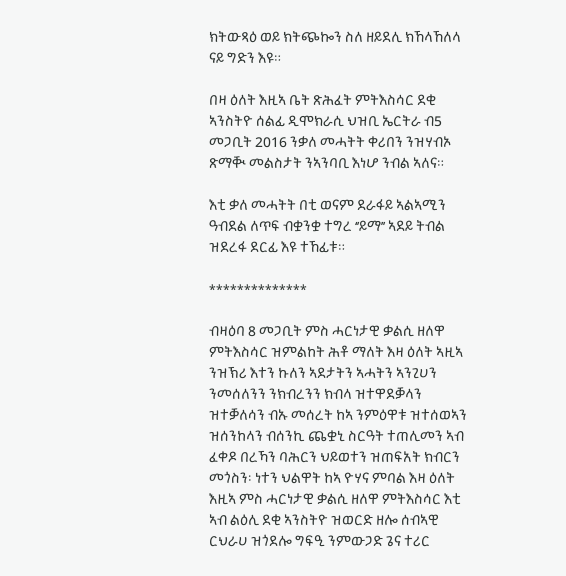ክትውጻዕ ወይ ክትጭኰን ስለ ዘይደሊ ክኸላኸለላ ናይ ግድን እዩ።

በዛ ዕለት እዚኣ ቤት ጽሕፈት ምትእስሳር ደቂ ኣንስትዮ ሰልፊ ዲሞክራሲ ህዝቢ ኤርትራ ብ5 መጋቢት 2016 ንቃለ መሓትት ቀሪበን ንዝሃብኦ ጽማቚ መልስታት ንኣንባቢ እነሆ ንብል ኣለና።

እቲ ቃለ መሓትት በቲ ወናም ደራፋይ ኣልኣሚን ዓብደል ለጥፍ ብቋንቋ ተግረ ‘’ይማ’’ ኣደይ ትብል ዝደረፋ ደርፊ እዩ ተኸፊቱ።

**************

ብዛዕባ 8 መጋቢት ምስ ሓርነታዊ ቃልሲ ዘለዋ ምትእስሳር ዝምልከት ሕቶ ማለት እዛ ዕለት ኣዚኣ ንዝኽሪ እተን ኩለን ኣደታትን ኣሓትን ኣንጊሀን ንመሰለንን ንክብረንን ክብላ ዝተዋደቓላን ዝተቓለሳን ብኡ መሰረት ከኣ ንምዕዋቱ ዝተሰወኣን ዝሰንከላን ብሰንኪ ጨቋኒ ስርዓት ተጠሊመን ኣብ ፈቀዶ በረኻን ባሕርን ህይወተን ዝጠፍአት ክብርን መጎስን፡ ነተን ህልዋት ከኣ ዮሃና ምባል እዛ ዕለት እዚኣ ምስ ሓርነታዊ ቃልሲ ዘለዋ ምትእስሳር እቲ ኣብ ልዕሊ ደቂ ኣንስትዮ ዝወርድ ዘሎ ሰብኣዊ ርህራሀ ዝጎደሎ ግፍዒ ንምውጋድ ጌና ተሪር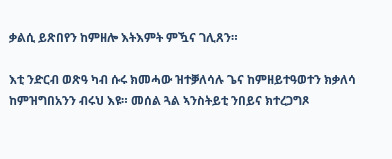ቃልሲ ይጽበየን ከምዘሎ እትእምት ምዃና ገሊጸን።

እቲ ንድርብ ወጽዓ ካብ ሱሩ ክመሓው ዝተቓለሳሉ ጌና ከምዘይተዓወተን ክቃለሳ ከምዝግበአንን ብሩህ እዩ። መሰል ጓል ኣንስትይቲ ንበይና ክተረጋግጾ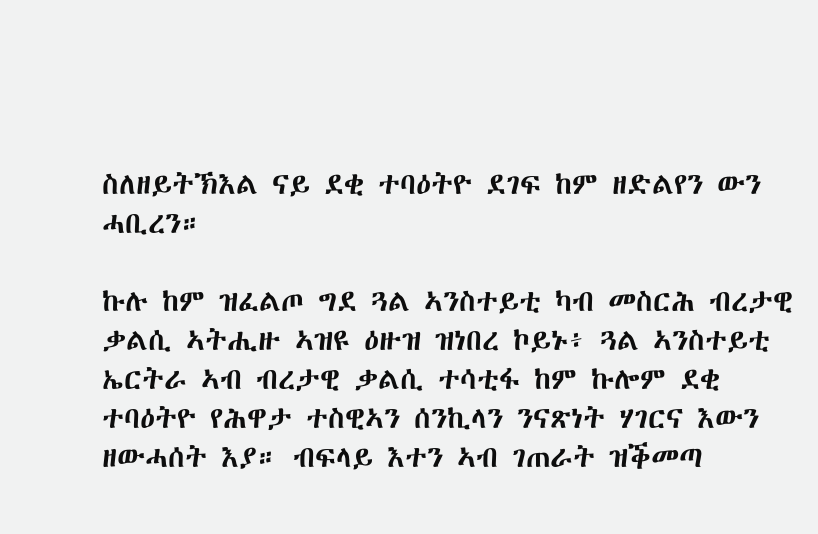ስለዘይትኽእል ናይ ደቂ ተባዕትዮ ደገፍ ከም ዘድልየን ውን ሓቢረን።

ኩሉ ከም ዝፈልጦ ግደ ጓል ኣንስተይቲ ካብ መስርሕ ብረታዊ ቃልሲ ኣትሒዙ ኣዝዩ ዕዙዝ ዝነበረ ኮይኑ፥ ጓል ኣንስተይቲ ኤርትራ ኣብ ብረታዊ ቃልሲ ተሳቲፋ ከም ኩሎም ደቂ ተባዕትዮ የሕዋታ ተስዊኣን ሰንኪላን ንናጽነት ሃገርና እውን ዘውሓሰት እያ። ብፍላይ እተን ኣብ ገጠራት ዝቕመጣ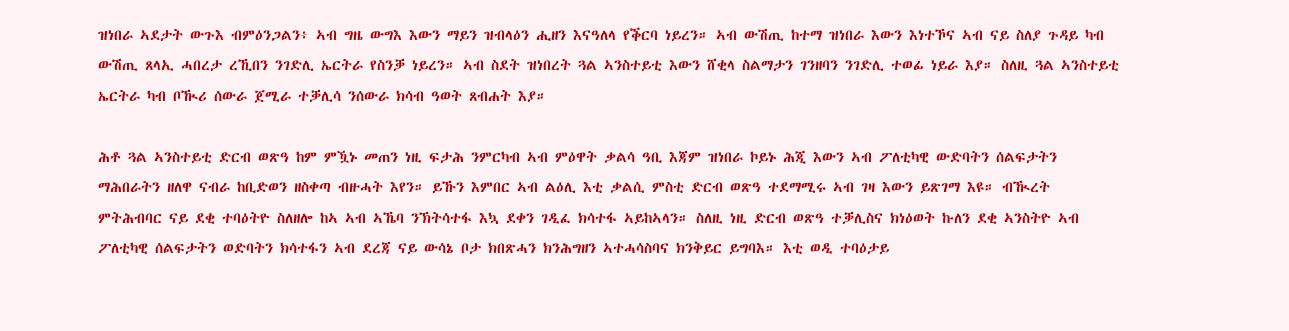ዝነበራ ኣደታት ውጉእ ብምዕንጋልን፥ ኣብ ግዜ ውግእ እውን ማይን ዝብላዕን ሒዘን እናዓለላ የቕርባ ነይረን። ኣብ ውሽጢ ከተማ ዝነበራ እውን እነተኾና ኣብ ናይ ስለያ ጉዳይ ካብ ውሽጢ ጸላኢ ሓበረታ ረኺበን ንገድሊ ኤርትራ የስንቓ ነይረን። ኣብ ስደት ዝነበረት ጓል ኣንስተይቲ እውን ሸቂላ ስልማታን ገንዘባን ንገድሊ ተወፊ ነይራ እያ። ስለዚ ጓል ኣንስተይቲ ኤርትራ ካብ ቦዂሪ ሰውራ ጀሚራ ተቓሊሳ ንሰውራ ክሳብ ዓወት ጸብሐት እያ።

ሕቶ ጓል ኣንስተይቲ ድርብ ወጽዓ ከም ምዃኑ መጠን ነዚ ፍታሕ ንምርካብ ኣብ ምዕዋት ቃልሳ ዓቢ እጃም ዝነበራ ኮይኑ ሕጂ እውን ኣብ ፖለቲካዊ ውድባትን ሰልፍታትን ማሕበራትን ዘለዋ ናብራ ከቢድወን ዘስቀጣ ብዙሓት እየን። ይኹን እምበር ኣብ ልዕሊ እቲ ቃልሲ ምስቲ ድርብ ወጽዓ ተደማሚሩ ኣብ ገዛ እውን ይጽገማ እዩ። ብዂረት ምትሕብባር ናይ ደቂ ተባዕትዮ ስለዘሎ ከኣ ኣብ ኣኼባ ንኽትሳተፋ እኳ ደቀን ገዲፈ ክሳተፋ ኣይከኣላን። ስለዚ ነዚ ድርብ ወጽዓ ተቓሊስና ክነዕወት ኩለን ደቂ ኣንስትዮ ኣብ ፖለቲካዊ ሰልፍታትን ወድባትን ክሳተፋን ኣብ ደረጃ ናይ ውሳኔ ቦታ ክበጽሓን ክንሕግዘን ኣተሓሳስባና ክንቅይር ይግባእ። እቲ ወዲ ተባዕታይ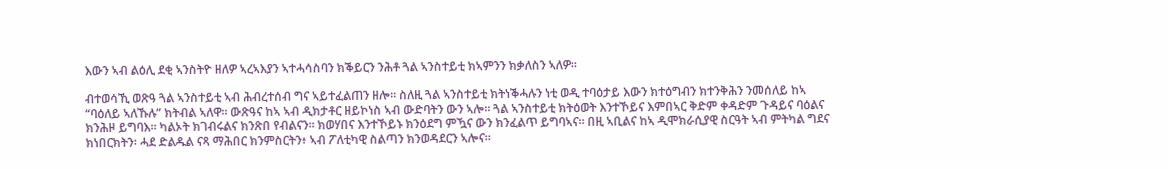እውን ኣብ ልዕሊ ደቂ ኣንስትዮ ዘለዎ ኣረኣእያን ኣተሓሳስባን ክቕይርን ንሕቶ ጓል ኣንስተይቲ ክኣምንን ክቃለስን ኣለዎ።

ብተወሳኺ ወጽዓ ጓል ኣንስተይቲ ኣብ ሕብረተሰብ ግና ኣይተፈልጠን ዘሎ። ስለዚ ጓል ኣንስተይቲ ክትነቕሓሉን ነቲ ወዲ ተባዕታይ እውን ክተዕግብን ክተንቅሕን ንመሰለይ ከኣ “ባዕለይ ኣለኹሉ” ክትብል ኣለዋ። ውጽዓና ከኣ ኣብ ዲክታቶር ዘይኮነስ ኣብ ውድባትን ውን ኣሎ። ጓል ኣንስተይቲ ክትዕወት እንተኾይና እምበኣር ቅድም ቀዳድም ጉዳይና ባዕልና ክንሕዞ ይግባእ። ካልኦት ክገብሩልና ክንጽበ የብልናን። ክወሃበና እንተኾይኑ ክንዕደግ ምዃና ውን ክንፈልጥ ይግባኣና። በዚ ኣቢልና ከኣ ዲሞክራሲያዊ ስርዓት ኣብ ምትካል ግደና ክነበርክትን፡ ሓደ ድልዱል ናጻ ማሕበር ክንምስርትን፥ ኣብ ፖለቲካዊ ስልጣን ክንወዳደርን ኣሎና።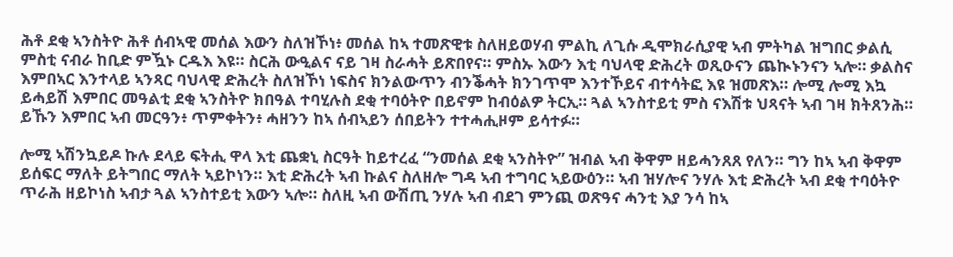ሕቶ ደቂ ኣንስትዮ ሕቶ ሰብኣዊ መሰል እውን ስለዝኾነ፥ መሰል ከኣ ተመጽዊቱ ስለዘይወሃብ ምልኪ ለጊሱ ዲሞክራሲያዊ ኣብ ምትካል ዝግበር ቃልሲ ምስቲ ናብራ ከቢድ ምዃኑ ርዱእ እዩ። ስርሕ ውዒልና ናይ ገዛ ስራሓት ይጽበየና። ምስኡ እውን እቲ ባህላዊ ድሕረት ወጺዑናን ጨኲኑንናን ኣሎ። ቃልስና እምበኣር እንተላይ ኣንጻር ባህላዊ ድሕረት ስለዝኾነ ነፍስና ክንልውጥን ብንቕሓት ክንገጥሞ እንተኾይና ብተሳትፎ እዩ ዝመጽእ። ሎሚ ሎሚ እኳ ይሓይሽ እምበር መዓልቲ ደቂ ኣንስትዮ ክበዓል ተባሂሉስ ደቂ ተባዕትዮ በይኖም ከብዕልዎ ትርኢ። ጓል ኣንስተይቲ ምስ ናእሽቱ ህጻናት ኣብ ገዛ ክትጸንሕ። ይኹን እምበር ኣብ መርዓን፥ ጥምቀትን፥ ሓዘንን ከኣ ሰብኣይን ሰበይትን ተተሓሒዞም ይሳተፉ።

ሎሚ ኣሽንኳይዶ ኩሉ ደላይ ፍትሒ ዋላ እቲ ጨቋኒ ስርዓት ከይተረፈ “ንመሰል ደቂ ኣንስትዮ” ዝብል ኣብ ቅዋም ዘይሓንጸጸ የለን። ግን ከኣ ኣብ ቅዋም ይሰፍር ማለት ይትግበር ማለት ኣይኮነን። እቲ ድሕረት ኣብ ኩልና ስለዘሎ ግዳ ኣብ ተግባር ኣይውዕን። ኣብ ዝሃሎና ንሃሉ እቲ ድሕረት ኣብ ደቂ ተባዕትዮ ጥራሕ ዘይኮነስ ኣብታ ጓል ኣንስተይቲ እውን ኣሎ። ስለዚ ኣብ ውሽጢ ንሃሉ ኣብ ብደገ ምንጪ ወጽዓና ሓንቲ እያ ንሳ ከኣ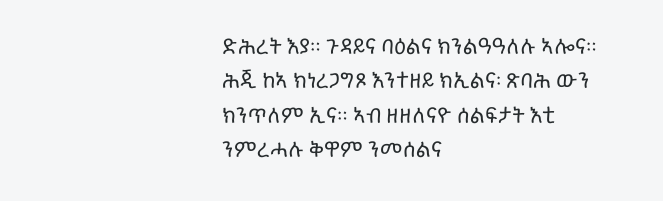ድሕረት እያ። ጉዳይና ባዕልና ክንልዓዓለሉ ኣሎና። ሕጂ ከኣ ክነረጋግጾ እንተዘይ ክኢልና፡ ጽባሕ ውን ክንጥለም ኢና። ኣብ ዘዘለናዮ ሰልፍታት እቲ ንምረሓሉ ቅዋም ንመሰልና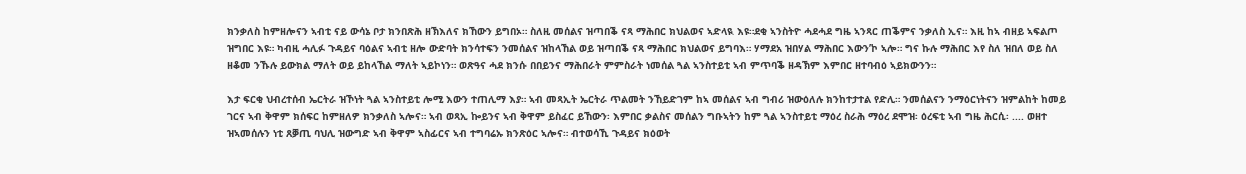ክንቃለስ ከምዘሎናን ኣብቲ ናይ ውሳኔ ቦታ ክንበጽሕ ዘኽእለና ክኸውን ይግበኦ። ስለዚ መሰልና ዝጣበቕ ናጻ ማሕበር ክህልወና ኣድላዪ እዩ።ደቂ ኣንስትዮ ሓደሓደ ግዜ ኣንጻር ጠቕምና ንቃለስ ኢና። እዚ ከኣ ብዘይ ኣፍልጦ ዝግበር እዩ። ካብዚ ሓሊፉ ጉዳይና ባዕልና ኣብቲ ዘሎ ውድባት ክንሳተፍን ንመሰልና ዝከላኸል ወይ ዝጣበቕ ናጻ ማሕበር ክህልወና ይግባእ። ሃማደአ ዝበሃል ማሕበር እውን’ኮ ኣሎ። ግና ኩሉ ማሕበር እየ ስለ ዝበለ ወይ ስለ ዘቆመ ንኹሉ ይውክል ማለት ወይ ይከላኸል ማለት ኣይኮነን። ወጽዓና ሓደ ክንሱ በበይንና ማሕበራት ምምስራት ነመሰል ጓል ኣንስተይቲ ኣብ ምጥባቕ ዘዳኽም እምበር ዘተባብዕ ኣይክውንን።

እታ ፍርቂ ህብረተሰብ ኤርትራ ዝኾነት ጓል ኣንስተይቲ ሎሚ እውን ተጠሊማ እያ። ኣብ መጻኢት ኤርትራ ጥልመት ንኸይድገም ከኣ መሰልና ኣብ ግብሪ ዝውዕለሉ ክንከተታተል የድሊ። ንመሰልናን ንማዕርነትናን ዝምልከት ከመይ ገርና ኣብ ቅዋም ክሰፍር ከምዘለዎ ክንቃለስ ኣሎና። ኣብ ወጻኢ ኰይንና ኣብ ቅዋም ይስፈር ይኸውን፡ እምበር ቃልስና መሰልን ግቡኣትን ከም ጓል ኣንስተይቲ ማዕረ ስራሕ ማዕረ ደሞዝ፡ ዕረፍቲ ኣብ ግዜ ሕርሲ፡ .... ወዘተ ዝኣመሰሉን ነቲ ጸቓጢ ባህሊ ዝውግድ ኣብ ቅዋም ኣስፊርና ኣብ ተግባሬኡ ክንጽዕር ኣሎና። ብተወሳኺ ጉዳይና ክዕወት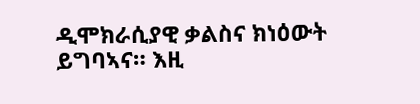ዲሞክራሲያዊ ቃልስና ክነዕውት ይግባኣና። እዚ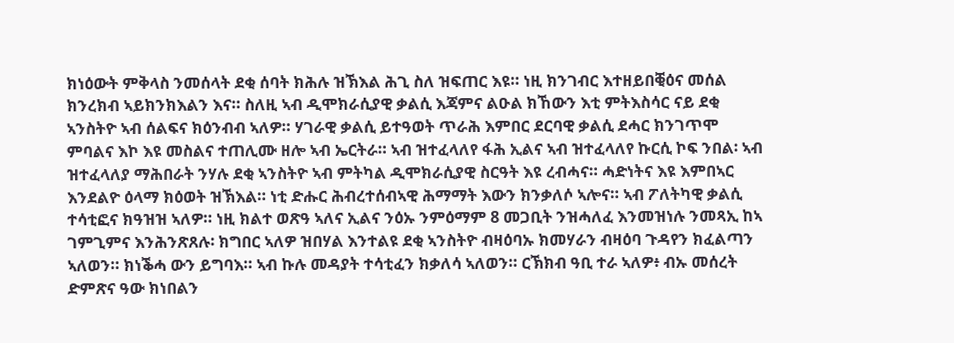ክነዕውት ምቅላስ ንመሰላት ደቂ ሰባት ክሕሉ ዝኽእል ሕጊ ስለ ዝፍጠር እዩ። ነዚ ክንገብር እተዘይበቒዕና መሰል ክንረክብ ኣይክንክእልን እና። ስለዚ ኣብ ዲሞክራሲያዊ ቃልሲ እጃምና ልዑል ክኸውን እቲ ምትእስሳር ናይ ደቂ ኣንስትዮ ኣብ ሰልፍና ክዕንብብ ኣለዎ። ሃገራዊ ቃልሲ ይተዓወት ጥራሕ እምበር ደርባዊ ቃልሲ ደሓር ክንገጥሞ ምባልና እኮ እዩ መስልና ተጠሊሙ ዘሎ ኣብ ኤርትራ። ኣብ ዝተፈላለየ ፋሕ ኢልና ኣብ ዝተፈላለየ ኩርሲ ኮፍ ንበል፡ ኣብ ዝተፈላለያ ማሕበራት ንሃሉ ደቂ ኣንስትዮ ኣብ ምትካል ዲሞክራሲያዊ ስርዓት እዩ ረብሓና። ሓድነትና እዩ እምበኣር እንደልዮ ዕላማ ክዕወት ዝኽእል። ነቲ ድሑር ሕብረተሰብኣዊ ሕማማት እውን ክንቃለሶ ኣሎና። ኣብ ፖለትካዊ ቃልሲ ተሳቲፎና ክዓዝዝ ኣለዎ። ነዚ ክልተ ወጽዓ ኣለና ኢልና ንዕኡ ንምዕማም 8 መጋቢት ንዝሓለፈ እንመዝነሉ ንመጻኢ ከኣ ገምጊምና እንሕንጽጸሉ፡ ክግበር ኣለዎ ዝበሃል እንተልዩ ደቂ ኣንስትዮ ብዛዕባኡ ክመሃራን ብዛዕባ ጉዳየን ክፈልጣን ኣለወን። ክነቕሓ ውን ይግባእ። ኣብ ኩሉ መዳያት ተሳቲፈን ክቃለሳ ኣለወን። ርኽክብ ዓቢ ተራ ኣለዎ፥ ብኡ መሰረት ድምጽና ዓው ክነበልን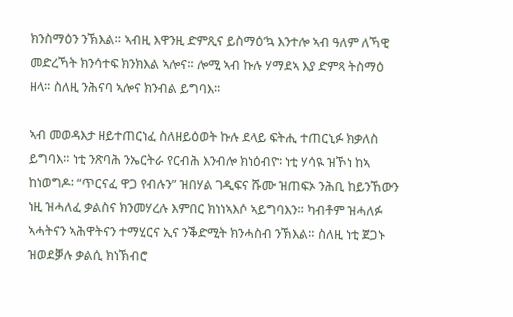ክንስማዕን ንኽእል። ኣብዚ እዋንዚ ድምጺና ይስማዕ’ኳ እንተሎ ኣብ ዓለም ለኻዊ መድረኻት ክንሳተፍ ክንክእል ኣሎና። ሎሚ ኣብ ኩሉ ሃማደኣ እያ ድምጻ ትስማዕ ዘላ። ስለዚ ንሕናባ ኣሎና ክንብል ይግባእ።

ኣብ መወዳእታ ዘይተጠርነፈ ስለዘይዕወት ኩሉ ደላይ ፍትሒ ተጠርኒፉ ክቃለስ ይግባእ። ነቲ ንጽባሕ ንኤርትራ የርብሕ እንብሎ ክነዕብዮ፡ ነቲ ሃሳዪ ዝኾነ ከኣ ከነወግዶ፡ “ጥርናፈ ዋጋ የብሉን” ዝበሃል ገዲፍና ሹሙ ዝጠፍኦ ንሕቢ ከይንኸውን ነዚ ዝሓለፈ ቃልስና ክንመሃረሉ እምበር ክነነኣእሶ ኣይግባእን። ካብቶም ዝሓለፉ ኣሓትናን ኣሕዋትናን ተማሂርና ኢና ንቕድሚት ክንሓስብ ንኽእል። ስለዚ ነቲ ጀጋኑ ዝወደቓሉ ቃልሲ ክነኽብሮ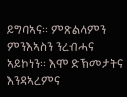ይግባኣና። ምጽልላምን ምንእኣስን ንረብሓና ኣይኮነን። እሞ ድኽመታትና እንዳኣረምና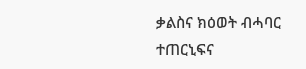ቃልስና ክዕወት ብሓባር ተጠርኒፍና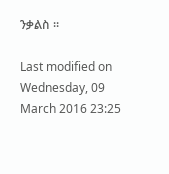ንቃልስ ።

Last modified on Wednesday, 09 March 2016 23:25